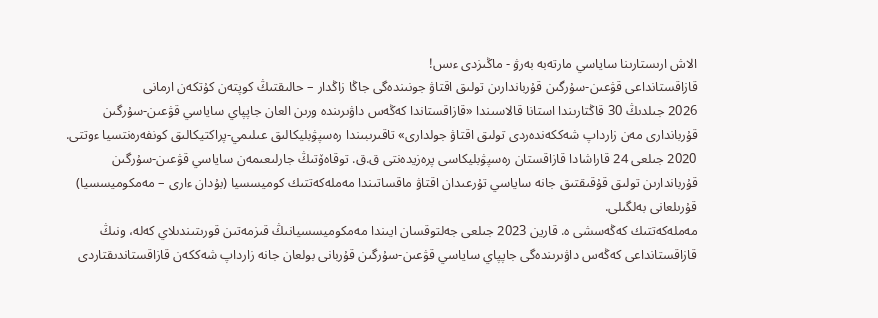الاش ارىستارىنا ساياسي مارتەبە بەرۋ - ماڭىزدى ءىس!
قازاقستانداعى قۋعىن-سۇرگىن قۇرباندارىن تولىق اقتاۋ جونىندەگى جاڭا زاڭدار – حالىقتىڭ كوپتەن كۇتكەن ارمانى
2026 جىلدىڭ 30 قاڭتارىندا استانا قالاسىندا «قازاقستاندا كەڭەس داۋىرىندە ورىن العان جاپپاي ساياسي قۋعىن-سۇرگىن قۇرباندارى مەن زارداپ شەككەندەردى تولىق اقتاۋ جولدارى» تاقىرىبىندا رەسپۋبليكالىق عىلىمي-پراكتيكالىق كونفەرەنتسيا ءوتتى.
2020 جىلعى 24 قاراشادا قازاقستان رەسپۋبليكاسى پرەزيدەنتى ق.ق. توقاەۆتىڭ جارلىعىمەن ساياسي قۋعىن-سۇرگىن قۇرباندارىن تولىق قۇقىقتىق جانە ساياسي تۇرعىدان اقتاۋ ماقساتىندا مەملەكەتتىك كوميسسيا (بۇدان ءارى – مەمكوميسسيا) قۇرىلعانى بەلگىلى.
مەملەكەتتىك كەڭەسشى ە. قارين 2023 جىلعى جەلتوقسان ايىندا مەمكوميسسيانىڭ قىزمەتىن قورىتىندىلاي كەلە، ونىڭ قازاقستانداعى كەڭەس داۋىرىندەگى جاپپاي ساياسي قۋعىن-سۇرگىن قۇربانى بولعان جانە زارداپ شەككەن قازاقستاندىقتاردى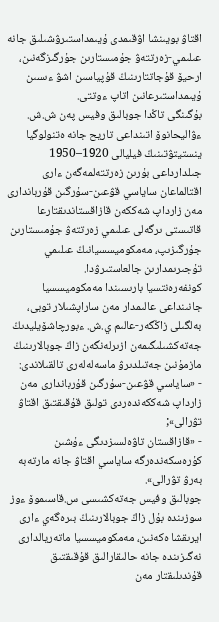اقتاۋ بويىنشا اۋقىمدى ۇيىمداستىرۋشىلىق جانە عىلىمي-زەرتتەۋ جۇمىستارىن جۇرگىزگەنىن، ارحيۆ قۇجاتتارىنىڭ قۇپياسىن اشۋ ءىسىن ۇيىمداستىرعانىن اتاپ ءوتتى.
بۇگىنگى تاڭدا جوبالىق وفيس پەن ش.ش. ءۋاليحانوۆ اتىنداعى تاريح جانە ەتنولوگيا ينستيتۋتىنىڭ فيليالى 1920–1950 جىلدارداعى بۇرىن زەرتتەلمەگەن ءارى اقتالماعان ساياسي قۋعىن-سۇرگىن قۇرباندارى مەن زارداپ شەككەن قازاقستاندىقتارعا قاتىستى ىرگەلى عىلىمي زەرتتەۋ جۇمىستارىن جۇرگىزىپ، مەمكوميسسيانىڭ عىلىمي تۇجىرىمدارىن جالعاستىرۋدا.
كونفەرەنتسيا بارىسىندا مەمكوميسسيا جانىنداعى عالىمدار مەن ساراپشىلار توبى، بەلگىلى زاڭگەر-عالىم ي.ش. ءبورچاشۆيليدىڭ جەتەكشىلىگىمەن ازىرلەنگەن زاڭ جوبالارىنىڭ مازمۇنىن جەتىلدىرۋ ماسەلەلەرى تالقىلاندى:
- «ساياسي قۋعىن-سۇرگىن قۇرباندارى مەن زارداپ شەككەندەردى تولىق قۇقىقتىق اقتاۋ تۋرالى»;
- «قازاقستان تاۋەلسىزدىگى ءۇشىن كۇرەسكەندەرگە ساياسي اقتاۋ جانە مارتەبە بەرۋ تۋرالى».
جوبالىق وفيس جەتەكشىسى س.قاسىموۆ ءوز سوزىندە بۇل زاڭ جوبالارىنىڭ بىرەگەي ءارى ايرىقشا ەكەنىن، مەمكوميسسيا ماتەريالدارى نەگىزىندە جانە حالىقارالىق قۇقىقتىق قۇندىلىقتار مەن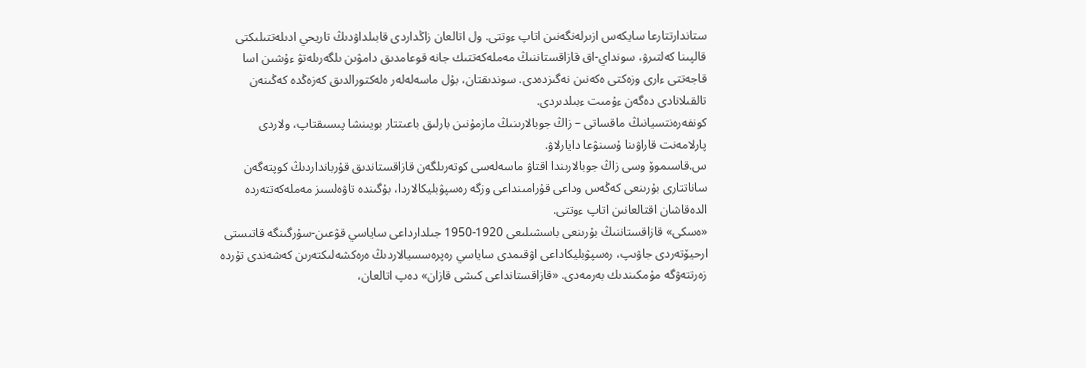ستاندارتتارعا سايكەس ازىرلەنگەنىن اتاپ ءوتتى. ول اتالعان زاڭداردى قابىلداۋدىڭ تاريحي ادىلەتتىلىكتى قالپىنا كەلتىرۋ، سونداي-اق قازاقستاننىڭ مەملەكەتتىك جانە قوعامدىق دامۋىن ىلگەرىلەتۋ ءۇشىن اسا قاجەتتى ءارى وزەكتى ەكەنىن نەگىزدەدى. سوندىقتان، بۇل ماسەلەلەر ەلەكتورالدىق كەزەڭدە كەڭىنەن تالقىلانادى دەگەن ءۇمىت ءبىلدىردى.
كونفەرەنتسيانىڭ ماقساتى – زاڭ جوبالارىنىڭ مازمۇنىن بارلىق باعىتتار بويىنشا پىسىقتاپ، ولاردى پارلامەنت قاراۋىنا ۇسىنۋعا دايارلاۋ.
س.قاسىموۆ وسى زاڭ جوبالارىندا اقتاۋ ماسەلەسى كوتەرىلگەن قازاقستاندىق قۇربانداردىڭ كوپتەگەن ساناتتارى بۇرىنعى كەڭەس وداعى قۇرامىنداعى وزگە رەسپۋبليكالاردا، بۇگىندە تاۋەلسىز مەملەكەتتەردە الدەقاشان اقتالعانىن اتاپ ءوتتى.
«ەسكى» قازاقستاننىڭ بۇرىنعى باسشىلىعى 1920-1950 جىلدارداعى ساياسي قۋعىن-سۇرگىنگە قاتىستى ارحيۆتەردى جاۋىپ، رەسپۋبليكاداعى اۋقىمدى ساياسي رەپرەسسيالاردىڭ ەرەكشەلىكتەرىن كەشەندى تۇردە زەرتتەۋگە مۇمكىندىك بەرمەدى. «قازاقستانداعى كىشى قازان» دەپ اتالعان،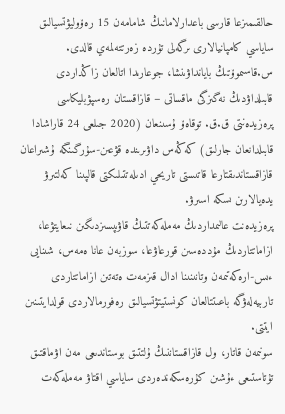حالقىمىزعا قارسى باعدارلامانىڭ شامامەن 15 رەۆوليۋتسيالىق ساياسي كامپانيالارى ىرگەلى تۇردە زەرتتەلمەي قالدى.
س.قاسىموۆتىڭ بايانداۋىنشا، جوعارىدا اتالعان زاڭداردى قابىلداۋدىڭ نەگىزگى ماقساتى – قازاقستان رەسپۋبليكاسى پرەزيدەنتى ق.ق. توقاەۆ ۇسىنعان (2020 جىلعى 24 قاراشادا قابىلدانعان جارلىق) كەڭەس داۋىرىندە قۋعىن-سۇرگىنگە ۇشىراعان قازاقستاندىقتارعا قاتىستى تاريحي ادىلەتتىلىكتى قالپىنا كەلتىرۋ يدەيالارىن ىسكە اسىرۋ.
پرەزيدەنت عالىمداردىڭ مەملەكەتتىڭ قاۋىپسىزدىگىن نىعايتۋعا، ازاماتتاردىڭ مۇددەسىن قورعاۋعا، سوزبەن عانا ەمەس، شىنايى ءىس-ارەكەتىمەن وتانىنىنا ادال قىزمەت ەتەتىن ازاماتتاردى تاربيەلەۋگە باعىتتالعان كونستيتۋتسيالىق رەفورمالاردى قولدايتىنىن ايتتى.
سونىمەن قاتار، ول قازاقستاننىڭ ۇلتتىق بوستاندىعى مەن اۋماقتىق تۇتاستىعى ءۇشىن كۇرەسكەندەردى ساياسي اقتاۋ مەملەكەت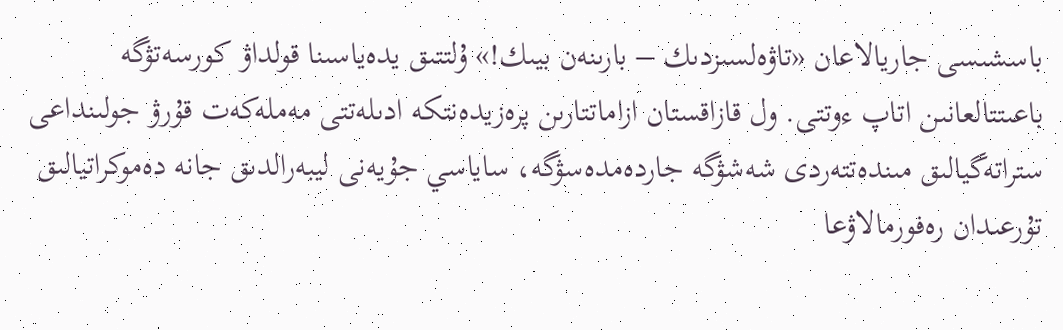باسشىسى جاريالاعان «تاۋەلسىزدىك – بارىنەن بيىك!» ۇلتتىق يدەياسىنا قولداۋ كورسەتۋگە باعىتتالعانىن اتاپ ءوتتى. ول قازاقستان ازاماتتارىن پرەزيدەنتكە ادىلەتتى مەملەكەت قۇرۋ جولىنداعى ستراتەگيالىق مىندەتتەردى شەشۋگە جاردەمدەسۋگە، ساياسي جۇيەنى ليبەرالدىق جانە دەموكراتيالىق تۇرعىدان رەفورمالاۋعا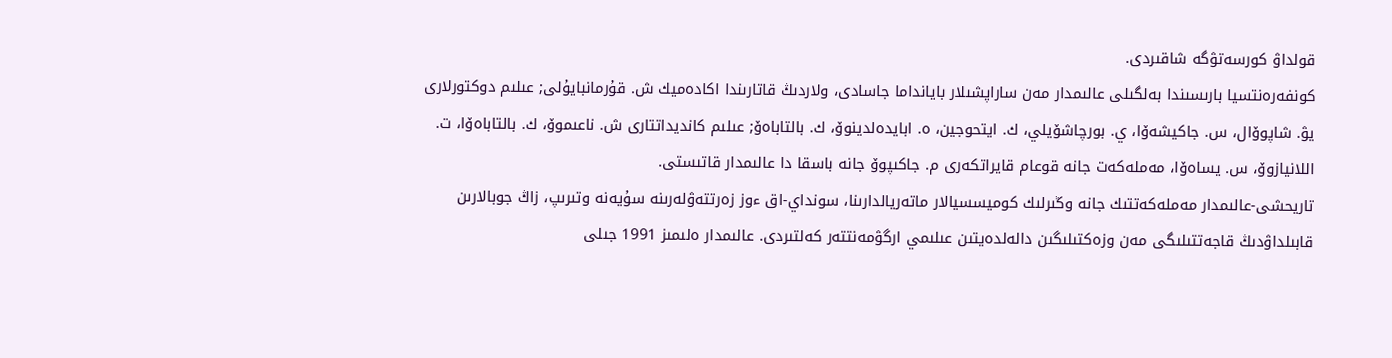قولداۋ كورسەتۋگە شاقىردى.
كونفەرەنتسيا بارىسىندا بەلگىلى عالىمدار مەن ساراپشىلار بايانداما جاسادى، ولاردىڭ قاتارىندا اكادەميك ش. قۇرمانبايۇلى; عىلىم دوكتورلارى يۋ. شاپوۆال، س. جاكيشەۆا، ي. بورچاشۆيلي، ك. ايتحوجين، ە. ابايدەلدينوۆ، ك. بالتاباەۆ; عىلىم كانديداتتارى ش. ناعىموۆ، ك. بالتاباەۆا، ت. اللانيازوۆ، س. يساەۆا، مەملەكەت جانە قوعام قايراتكەرى م. جاكىپوۆ جانە باسقا دا عالىمدار قاتىستى.
تاريحشى-عالىمدار مەملەكەتتىك جانە وڭىرلىك كوميسسيالار ماتەريالدارىنا، سونداي-اق ءوز زەرتتەۋلەرىنە سۇيەنە وتىرىپ، زاڭ جوبالارىن قابىلداۋدىڭ قاجەتتىلىگى مەن وزەكتىلىگىن دالەلدەيتىن عىلىمي ارگۋمەنتتەر كەلتىردى. عالىمدار ەلىمىز 1991 جىلى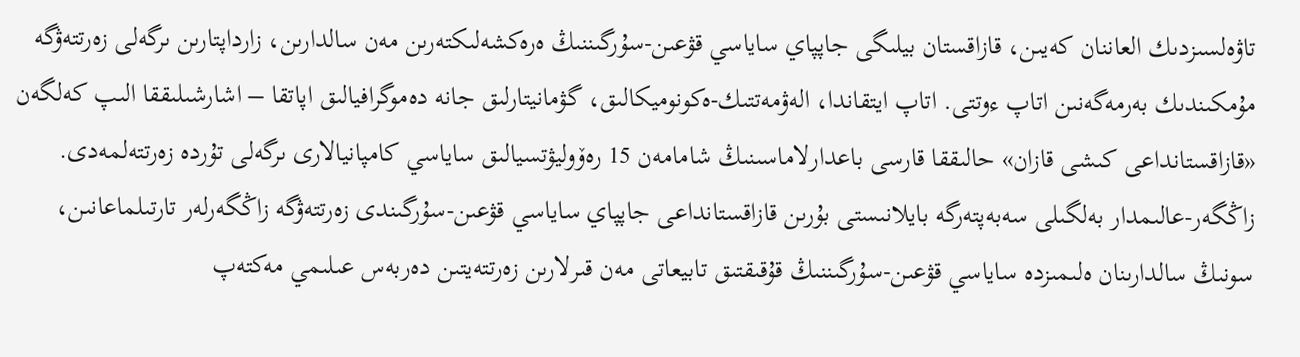تاۋەلسىزدىك العاننان كەيىن، قازاقستان بيلىگى جاپپاي ساياسي قۋعىن-سۇرگىننىڭ ەرەكشەلىكتەرىن مەن سالدارىن، زارداپتارىن ىرگەلى زەرتتەۋگە مۇمكىندىك بەرمەگەنىن اتاپ ءوتتى. اتاپ ايتقاندا، الەۋمەتتىك-ەكونوميكالىق، گۋمانيتارلىق جانە دەموگرافيالىق اپاتقا – اشارشىلىققا الىپ كەلگەن «قازاقستانداعى كىشى قازان» حالىققا قارسى باعدارلاماسىنىڭ شامامەن 15 رەۆوليۋتسيالىق ساياسي كامپانيالارى ىرگەلى تۇردە زەرتتەلمەدى.
زاڭگەر-عالىمدار بەلگىلى سەبەپتەرگە بايلانىستى بۇرىن قازاقستانداعى جاپپاي ساياسي قۋعىن-سۇرگىندى زەرتتەۋگە زاڭگەرلەر تارتىلماعانىن، سونىڭ سالدارىنان ەلىمىزدە ساياسي قۋعىن-سۇرگىننىڭ قۇقىقتىق تابيعاتى مەن قىرلارىن زەرتتەيتىن دەربەس عىلىمي مەكتەپ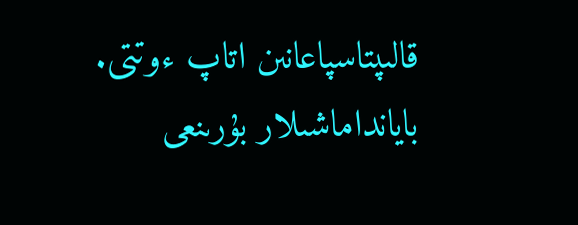قالىپتاسپاعانىن اتاپ ءوتتى. بايانداماشىلار بۇرىنعى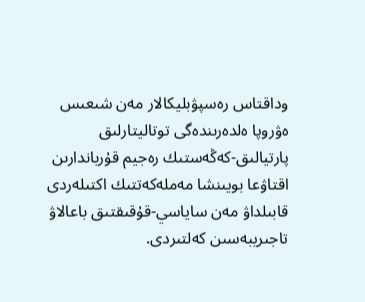وداقتاس رەسپۋبليكالار مەن شىعىس ەۋروپا ەلدەرىندەگى توتاليتارلىق پارتيالىق-كەڭەستىك رەجيم قۇرباندارىن اقتاۋعا بويىنشا مەملەكەتتىك اكتىلەردى قابىلداۋ مەن ساياسي-قۇقىقتىق باعالاۋ تاجىريبەسىن كەلتىردى.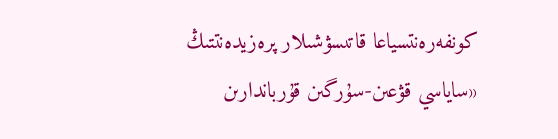كونفەرەنتسياعا قاتىسۋشىلار پرەزيدەنتتىڭ «ساياسي قۋعىن-سۇرگىن قۇرباندارىن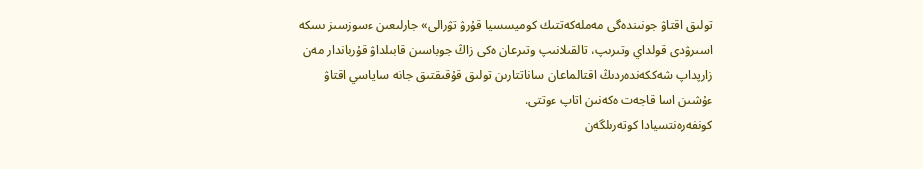تولىق اقتاۋ جونىندەگى مەملەكەتتىك كوميسسيا قۇرۋ تۋرالى» جارلىعىن ءسوزسىز ىسكە اسىرۋدى قولداي وتىرىپ، تالقىلانىپ وتىرعان ەكى زاڭ جوباسىن قابىلداۋ قۇرباندار مەن زارپداپ شەككەندەردىڭ اقتالماعان ساناتتارىن تولىق قۇقىقتىق جانە ساياسي اقتاۋ ءۇشىن اسا قاجەت ەكەنىن اتاپ ءوتتى.
كونفەرەنتسيادا كوتەرىلگەن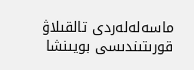ماسەلەلەردى تالقىلاۋ قورىتىندىسى بويىنشا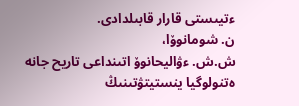ءتيىستى قارار قابىلدادى.
ن. شومانوۆا،
ش.ش. ءۋاليحانوۆ اتىنداعى تاريح جانە ەتنولوگيا ينستيتۋتىنىڭ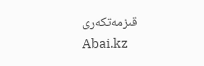قىزمەتكەرى
Abai.kz